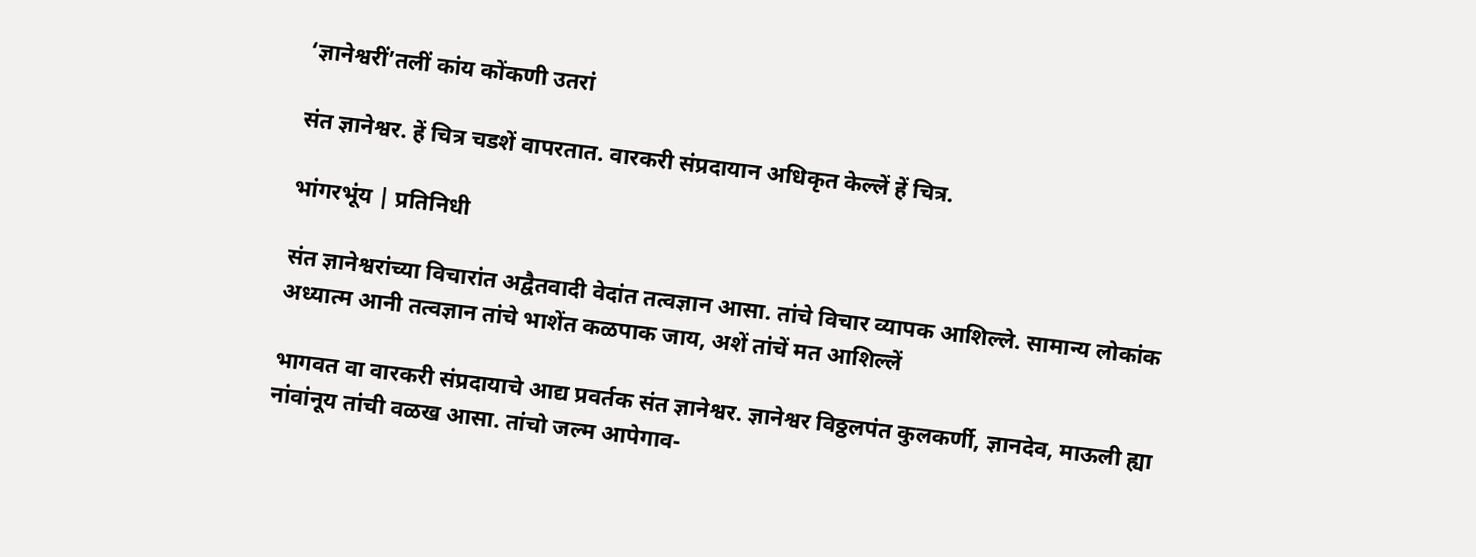‘ज्ञानेश्वरीं’तलीं कांय कोंकणी उतरां

संत ज्ञानेश्वर. हें चित्र चडशें वापरतात. वारकरी संप्रदायान अधिकृत केल्लें हें चित्र.

भांगरभूंय | प्रतिनिधी

संत ज्ञानेश्वरांच्या विचारांत अद्वैतवादी वेदांत तत्वज्ञान आसा. तांचे विचार व्यापक आशिल्ले. सामान्य लोकांक अध्यात्म आनी तत्वज्ञान तांचे भाशेंत कळपाक जाय, अशें तांचें मत आशिल्लें

भागवत वा वारकरी संप्रदायाचे आद्य प्रवर्तक संत ज्ञानेश्वर. ज्ञानेश्वर विठ्ठलपंत कुलकर्णी, ज्ञानदेव, माऊली ह्या नांवांनूय तांची वळख आसा. तांचो जल्म आपेगाव-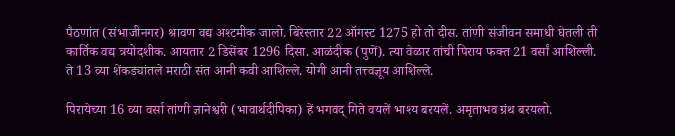पैठणांत (संभाजीनगर) श्रावण वद्य अश्टमीक जालो. बिरेस्तार 22 ऑगस्ट 1275 हो तो दीस. तांणी संजीवन समाधी घेतली ती कार्तिक वद्य त्रयोदशीक. आयतार 2 डिसेंबर 1296 दिसा. आळंदीक (पुणें). त्या वेळार तांची पिराय फक्त 21 वर्सां आशिल्ली. ते 13 व्या शेंकड्यांतले मराठी संत आनी कवी आशिल्ले. योगी आनी तत्त्वज्ञूय आशिल्ले.

पिरायेच्या 16 व्या वर्सा तांणी ज्ञानेश्वरी (भावार्थदीपिका) हें भगवद् गिते वयलें भाश्य बरयलें. अमृताभव ग्रंथ बरयलो.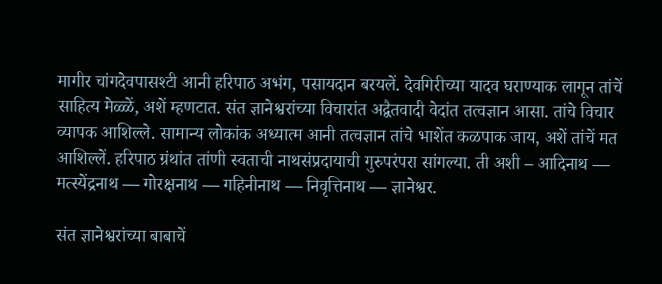मागीर चांगदेवपासश्टी आनी हरिपाठ अभंग, पसायदान बरयलें. देवगिरीच्या यादव घराण्याक लागून तांचें साहित्य मेळ्ळें, अशें म्हणटात. संत ज्ञानेश्वरांच्या विचारांत अद्वैतवादी वेदांत तत्वज्ञान आसा. तांचे विचार व्यापक आशिल्ले. सामान्य लोकांक अध्यात्म आनी तत्वज्ञान तांचे भाशेंत कळपाक जाय, अशें तांचें मत आशिल्लें. हरिपाठ ग्रंथांत तांणी स्वताची नाथसंप्रदायाची गुरुपरंपरा सांगल्या. ती अशी – आदिनाथ — मत्स्येंद्रनाथ — गोरक्षनाथ — गहिनीनाथ — निवृत्तिनाथ — ज्ञानेश्वर.

संत ज्ञानेश्वरांच्या बाबाचें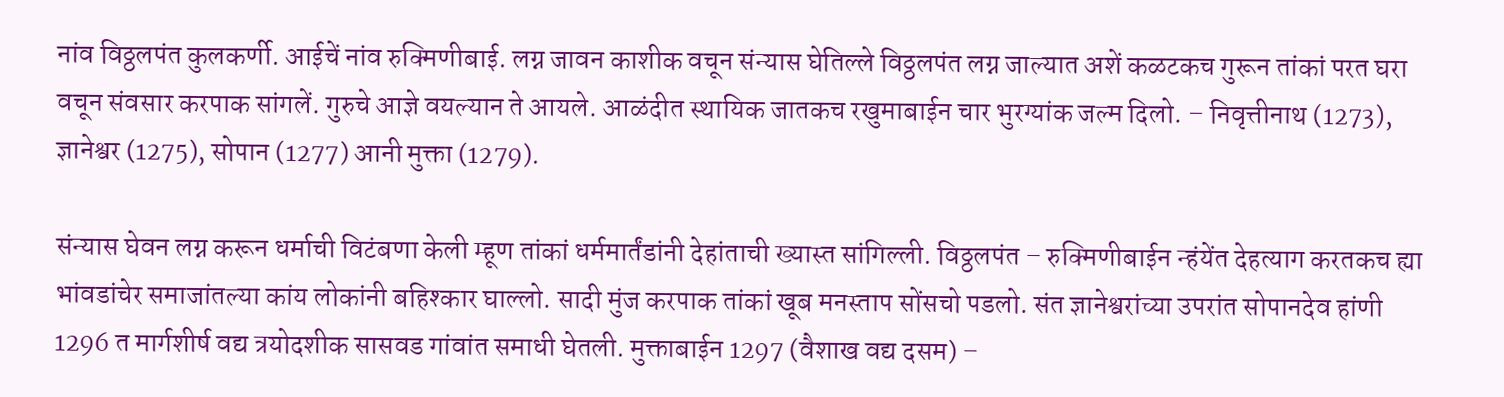नांव विठ्ठलपंत कुलकर्णी. आईचें नांव रुक्मिणीबाई. लग्न जावन काशीक वचून संन्यास घेतिल्ले विठ्ठलपंत लग्न जाल्यात अशें कळटकच गुरून तांकां परत घरा वचून संवसार करपाक सांगलें. गुरुचे आज्ञे वयल्यान ते आयले. आळंदीत स्थायिक जातकच रखुमाबाईन चार भुरग्यांक जल्म दिलो. – निवृत्तीनाथ (1273), ज्ञानेश्वर (1275), सोपान (1277) आनी मुक्ता (1279).

संन्यास घेवन लग्न करून धर्माची विटंबणा केली म्हूण तांकां धर्ममार्तंडांनी देहांताची ख्यास्त सांगिल्ली. विठ्ठलपंत – रुक्मिणीबाईन न्हंयेंत देहत्याग करतकच ह्या भांवडांचेर समाजांतल्या कांय लोकांनी बहिश्कार घाल्लो. सादी मुंज करपाक तांकां खूब मनस्ताप सोंसचो पडलो. संत ज्ञानेश्वरांच्या उपरांत सोपानदेव हांणी 1296 त मार्गशीर्ष वद्य त्रयोदशीक सासवड गांवांत समाधी घेतली. मुक्ताबाईन 1297 (वैशाख वद्य दसम) –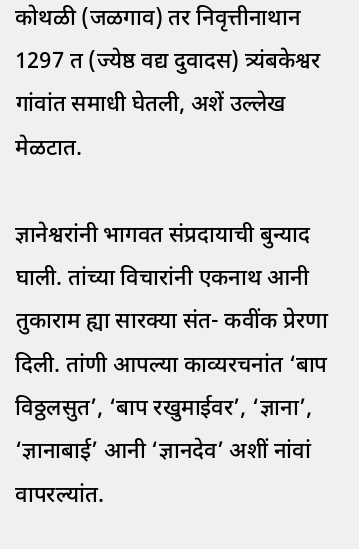कोथळी (जळगाव) तर निवृत्तीनाथान 1297 त (ज्येष्ठ वद्य दुवादस) त्र्यंबकेश्वर गांवांत समाधी घेतली, अशें उल्लेख मेळटात.

ज्ञानेश्वरांनी भागवत संप्रदायाची बुन्याद घाली. तांच्या विचारांनी एकनाथ आनी तुकाराम ह्या सारक्या संत- कवींक प्रेरणा दिली. तांणी आपल्या काव्यरचनांत ‘बाप विठ्ठलसुत’, ‘बाप रखुमाईवर’, ‘ज्ञाना’, ‘ज्ञानाबाई’ आनी ‘ज्ञानदेव’ अशीं नांवां वापरल्यांत.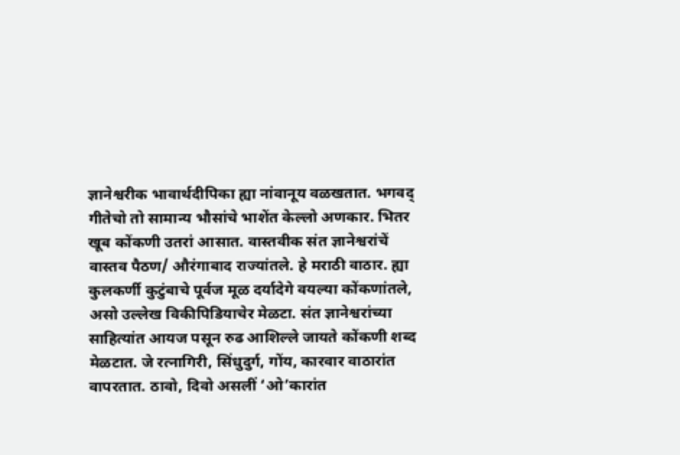ज्ञानेश्वरीक भावार्थदीपिका ह्या नांवानूय वळखतात. भगवद् गीतेचो तो सामान्य भौसांचे भाशेंत केल्लो अणकार. भितर खूब कोंकणी उतरां आसात. वास्तवीक संत ज्ञानेश्वरांचें वास्तव पैठण/ औरंगाबाद राज्यांतले. हे मराठी वाठार. ह्या कुलकर्णी कुटुंबाचे पूर्वज मूळ दर्यादेगे वयल्या कोंकणांतले, असो उल्लेख विकीपिडियाचेर मेळटा. संत ज्ञानेश्वरांच्या साहित्यांत आयज पसून रुढ आशिल्ले जायते कोंकणी शब्द मेळटात. जे रत्नागिरी, सिंधुदुर्ग, गोंय, कारवार वाठारांत वापरतात. ठावो, दिवो असलीं ‘ओ’कारांत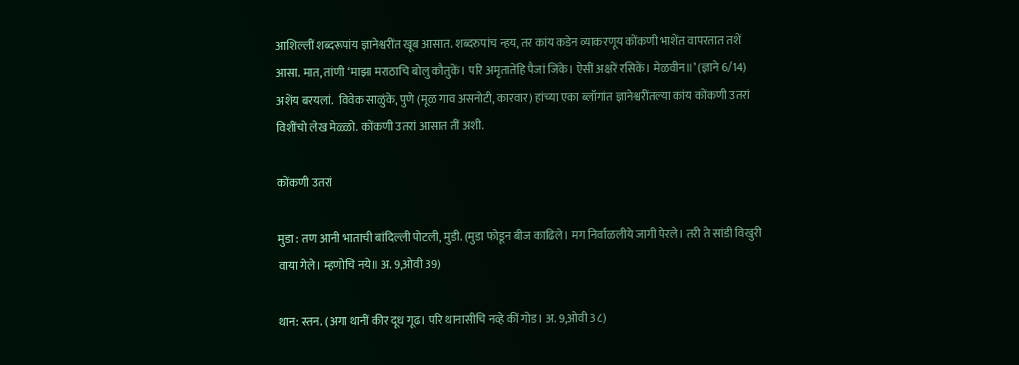आशिल्लीं शब्दरूपांय ज्ञानेश्वरींत खूब आसात. शब्दरुपांच न्हय, तर कांय कडेन व्याकरणूय कोंकणी भाशेंत वापरतात तशें आसा. मात, तांणी ‘माझा मराठाचि बोलु कौतुकें। परि अमृतातेंहि पैजां जिंके। ऐसीं अक्षरें रसिकें। मेळवीन॥’ (ज्ञाने 6/14) अशेंय बरयलां.  विवेक साळुंके, पुणे (मूळ गाव असनोटी, कारवार) हांच्या एका ब्लॉगांत ज्ञानेश्वरींतल्या कांय कोंकणी उतरां विशींचो लेख मेळ्ळो. कोंकणी उतरां आसात तीं अशी.

कोंकणी उतरां

मुडा : तण आनी भाताची बांदिल्ली पोटली, मुडी. (मुडा फोडून बीज काढिले। मग निर्वाळलीये जागी पेरले। तरी ते सांडी विखुरी वाया गेले। म्हणोचि नये॥ अ. 9,ओवी 39)

थान: स्तन. (अगा थानीं कीर दूध गूढ। परि थानासीचि नव्हे कीं गोड। अ. 9,ओवी 3८)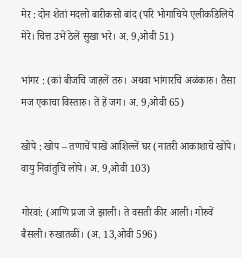मेर : दोन शेतां मदलो बारीकसो बांद (परि भोगाचिये एलीकडिलिये मेरे। चित्त उभें ठेलें सुखा भरे। अ. 9,ओवी 51)

भांगर : (कां बीजचि जाहलें तरु। अथवा भांगारचि अळंकारु। तैसा मज एकाचा विस्तारु। तें हें जग। अ. 9,ओवी 65)

खोपे : खोप – तणाचें पाखें आशिल्लें घर (नातरी आकाशाचे खोंपे। वायु निवांतुचि लोपे। अ. 9,ओवी 103)

गोरवां: (आणि प्रजा जे झाली। ते वसती कीर आली। गोरुवें बैसली। रुखातळीं। (अ. 13,ओवी 596)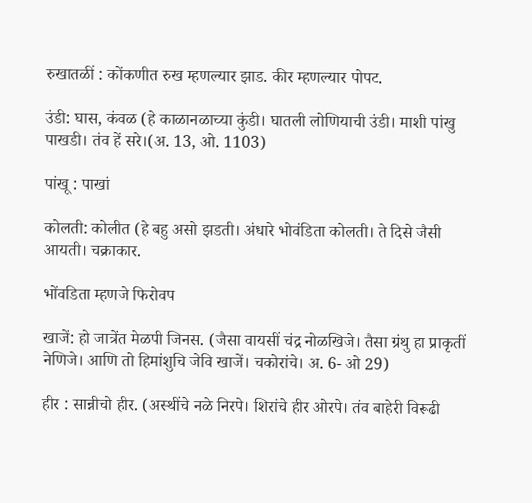रुखातळीं : कोंकणीत रुख म्हणल्यार झाड. कीर म्हणल्यार पोपट.

उंडी: घास, कंवळ (हे काळानळाच्या कुंडी। घातली लोणियाची उंडी। माशी पांखु पाखडी। तंव हें सरे।(अ. 13, ओ. 1103)

पांखू : पाखां

कोलती: कोलीत (हे बहु असो झडती। अंधारे भोवंडिता कोलती। ते दिसे जैसी आयती। चक्राकार.

भोंवडिता म्हणजे फिरोवप

खाजें: हो जात्रेंत मेळपी जिनस. (जैसा वायसीं चंद्र नोळखिजे। तैसा ग्रंथु हा प्राकृतीं नेणिजे। आणि तो हिमांशुचि जेवि खाजें। चकोरांचे। अ. 6- ओ 29)

हीर : सान्नीचो हीर. (अस्थींचे नळे निरपे। शिरांचे हीर ओरपे। तंव बाहेरी विरूढी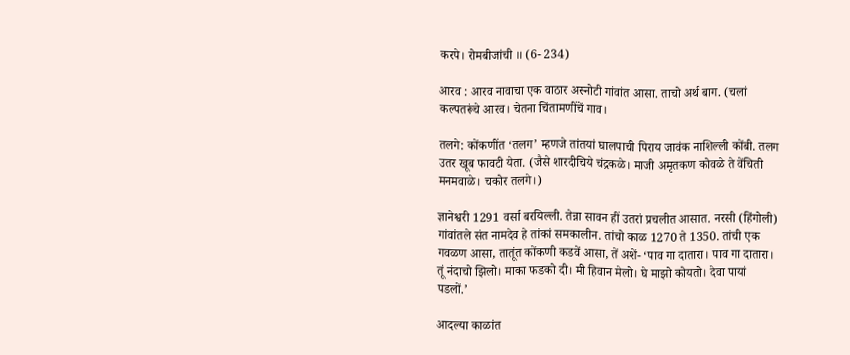करपे। रोमबीजांची ॥ (6- 234)

आरव : आरव नावाचा एक वाठार अस्नोटी गांवांत आसा. ताचो अर्थ बाग. (चलां कल्पतरूंचे आरव। चेतना चिंतामणींचें गाव।

तलगे: कोंकणींत ‘तलग’ म्हणजे तांतयां घालपाची पिराय जावंक नाशिल्ली कोंबी. तलग उतर खूब फावटी येता. (जैसे शारदीचिये चंद्रकळे। माजी अमृतकण कोवळे ते वेंचिती मनमवाळे। चकोर तलगे।)

ज्ञानेश्वरी 1291 वर्सा बरयिल्ली. तेन्ना सावन हीं उतरां प्रचलीत आसात. नरसी (हिंगोली) गांवांतले संत नामदेव हे तांकां समकालीन. तांचो काळ 1270 ते 1350. तांची एक गवळण आसा, तातूंत कोंकणी कडवें आसा, तें अशें- ‘पाव गा दातारा। पाव गा दातारा। तूं नंदाचो झिलो। माका फडको दी। मी हिवान मेलो। घे माझो कोयतो। देवा पायां पडलों.’

आदल्या काळांत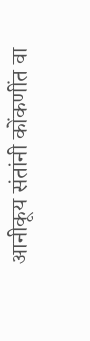आनीकूय संतांनी कोंकणींत वा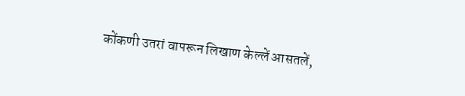कोंकणी उतरां वापरून लिखाण केल्लें आसतलें,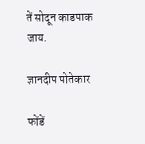तें सोदून काडपाक जाय.

ज्ञानदीप पोतेकार

फोंडें